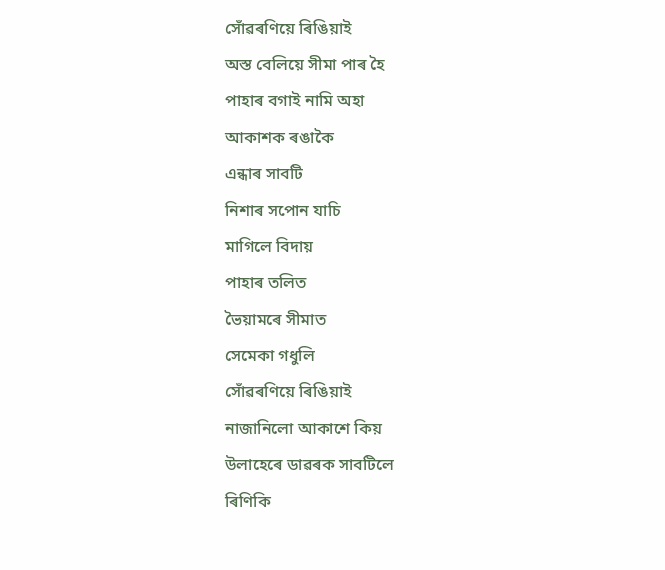সোঁৱৰণিয়ে ৰিঙিয়াই
অস্ত বেলিয়ে সীমা পাৰ হৈ
পাহাৰ বগাই নামি অহা
আকাশক ৰঙাকৈ
এন্ধাৰ সাবটি
নিশাৰ সপোন যাচি
মাগিলে বিদায়
পাহাৰ তলিত
ভৈয়ামৰে সীমাত
সেমেকা গধুলি
সোঁৱৰণিয়ে ৰিঙিয়াই
নাজানিলো আকাশে কিয়
উলাহেৰে ডাৱৰক সাবটিলে
ৰিণিকি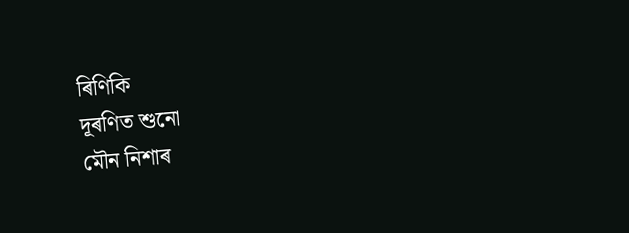ৰিণিকি
দূৰণিত শুনো
মৌন নিশাৰ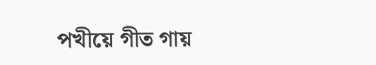পখীয়ে গীত গায়